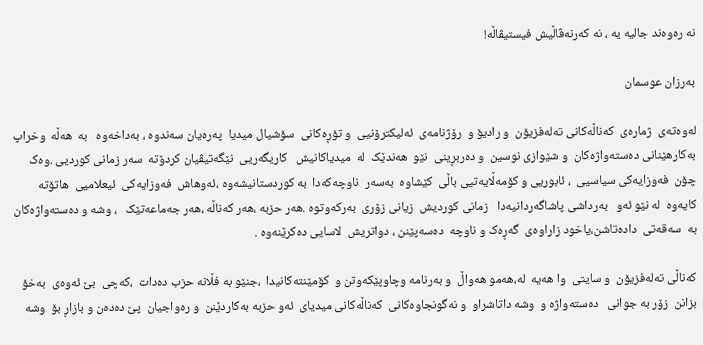نە رەوەند جالیە یە ، نە کەرنەڤاڵیش فیستیڤاڵە!

بەرزان عوسمان

لەوەتەی  ژمارەی  کەناڵەکانی تەلەفزیۆن  و رادیۆ و  رۆژنامەی  ئەلیکترۆنیی  و تۆڕەکانی  سۆشیال میدیا  پەرەیان سەندوە ، بەداخەوە   بە  ھەڵە  وخراپ بەکارھێنانی دەستەواژەکان  و شێوازی نوسین  و دەربڕینی  نێو  ھەندێک  لە  میدیاکانیش   کاریگەریی  نێگەتیڤیان کردۆتە  سەر زمانی کوردیی .وەک چۆن  فەوزایەکی سیاسیی  ، ئابوریی و کۆمەڵایەتیی باڵی  کێشاوە  بەسەر  ناوچەکەدا  بە کوردستانیشەوە ،ئەوھاش  فەوزایەکی  ئیعلامیی  ھاتۆتە  کایەوە  لە نێو ئەو   بەرداشی پاشاگەردانیەدا   زمانی کوردیش  زیانی زۆری  بەرکەوتوە .ھەر حزبە ،ھەر کەناڵە ،ھەر جەماعەتێک   ، وشە و دەستەواژەکان  بە  سەقەتی  دادەتاشن،یاخود زاراوەی  گەڕەک و ناوچە  دەسەپێنن ، دواتریش  لاسایی دەکرێنەوە .

کەناڵی تەلەفزیۆن  و سایتی  وا ھەیە  لە،ھەمو ھەواڵ  و بەرنامە وچاوپێکەوتن و  کۆمێنتەکانیدا  ،جنێو بە فڵانە حزب دەدات  ،کەچی  بێ ئەوەی  بەخۆ بزانن  زۆر بە جوانی   دەستەواژە و  وشە داتاشراو  و نەگونجاوەکانی  کەناڵەکانی میدیای  ئەو حزبە بەکاردێنن  و رەواجیان  پێ دەدەن و بازاڕ بۆ  وشە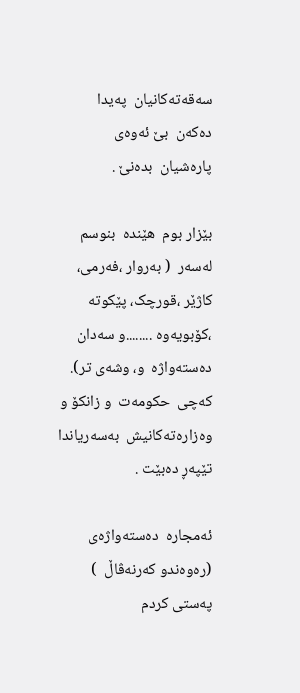سەقەتەکانیان  پەیدا  دەکەن  بێ ئەوەی  پارەشیان  بدەنێ .

بێزار بوم  ھێندە  بنوسم  لەسەر  ( بەروار ،فەرمی، کاژێر ،قورچک، پێکوتە ،کۆبویەوە ........و سەدان  دەستەواژە  و، وشەی تر). کەچی  حکومەت  و زانکۆ و وەزارەتەکانیش  بەسەریاندا  تێپەڕ دەبێت .

ئەمجارە  دەستەواژەی  (رەوەندو کەرنەڤاڵ  ) پەستی کردم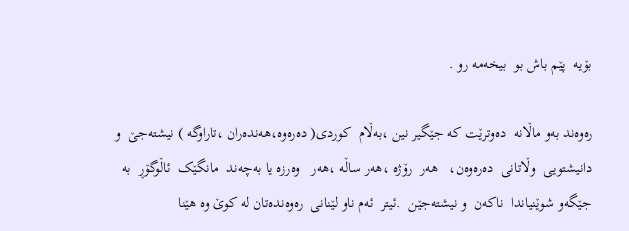بۆیە  پێم باش بو  بیخەمە رو .

رەوەند بەو ماڵانە  دەوترێت کە جێگیر نین ،بەڵام  کوردی( دەرەوە،ھەندەران ،تاراوگە ) نیشتەجێ  و دانیشتویی  وڵاتانی  دەرەوەن،   ھەر  رۆژە ،ھەر ساڵە ،ھەر   وەرزە یا بەچەند  مانگێک  ئاڵوگۆڕ  بە جێگەو شوێنیاندا  ناکەن  و نیشتەجێن  .ئیتر  ئەم ناو لێنانی  رەوەندەتان لە کوێ وە ھێنا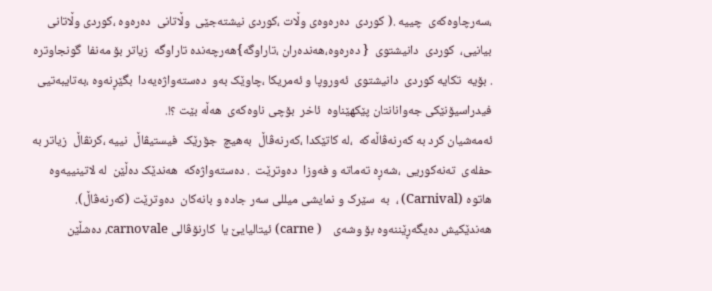،سەرچاوەکەی  چییە .( کوردی  دەرەوەی وڵات ،کوردی نیشتەجێی  وڵاتانی  دەرەوە ،کوردی وڵاتانی  بیانیی،  کوردی  دانیشتوی  { دەرەوە،ھەندەران ،تاراوگە}ھەرچەندە تاراوگە  زیاتر بۆ مەنفا  گونجاوترە . بۆیە  تکایە کوردی  دانیشتوی  ئەوروپا و ئەمریکا ،چاوێک بەو  دەستەواژەیەدا  بگێڕنەوە ،بەتایبەتیی فیدراسیۆنێکی جەوانانتان پێکھێناوە  ئاخر  بۆچی ناوەکەی  ھەڵە بێت ؟!.
ئەمەشیان کرد بە کەرنەڤاڵەکە  ،لە کاتێکدا ،کەرنەڤاڵ  بەھیچ  جۆرێک  فیستیڤاڵ  نییە ،کرنڤاڵ  زیاتر بە حفلەی  تەنەکوریی  ،شەڕە تەماتە و فەوزا  دەوترێت  . دەستەواژەکە  ھەندێک دەڵێن  لە لاتینییەوە  ھاتوە (Carnival) ،  بە  سێرک و نمایشی میللی سەر جادە و بانەکان  دەوترێت (کەرنەڤاڵ). ھەندێکیش دەیگەڕێننەوە بۆ وشەی    ( carne) ئیتالیایێ یا  كارنۆڤالی carnovale، دەشڵێن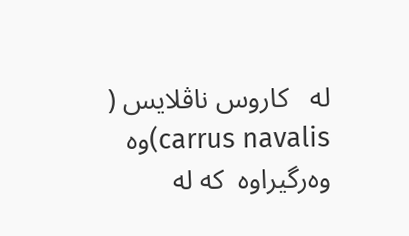لە   کاروس ناڤلایس ( carrus navalis)وە    وەرگیراوە  کە لە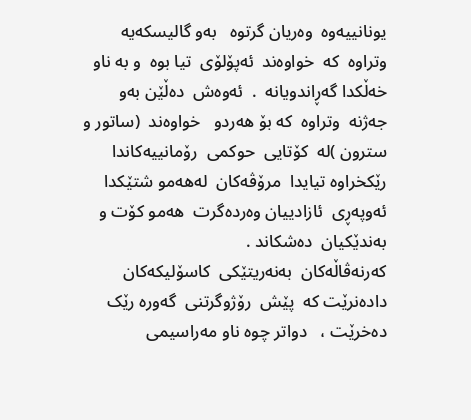یونانییەوە  وەریان گرتوە   بەو گالیسکەیە  وتراوە  کە  خواوەند  ئەپۆلۆی  تیا بوە  و بە ناو خەڵکدا گەڕاندویانە  .  ئەوەش  دەڵێن بەو  جەژنە  وتراوە  کە بۆ ھەردو   خواوەند  (ساتور و سترون )لە  کۆتایی  حوکمی  رۆمانییەکاندا  رێکخراوە تیایدا  مرۆڤەکان  لەھەمو شتێکدا ئەوپەڕی  ئازادییان وەردەگرت  ھەمو کۆت و بەندێکیان  دەشکاند .
کەرنەڤاڵەکان  بەنەریتێکی  کاسۆلیکەکان دادەنرێت کە  پێش  رۆژوگرتنی  گەورە رێک دەخرێت ،   دواتر چوە ناو مەراسیمی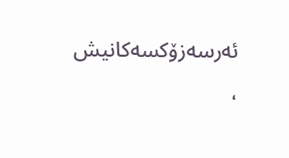ئەرسەزۆکسەکانیش ،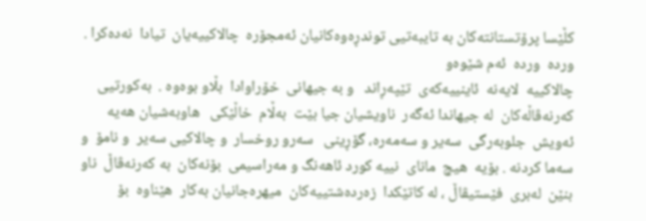کڵێسا پرۆتستانتەکان بە تایبەتیی توندڕەوەکانیان ئەمجۆرە  چالاکییەیان  تیادا  نەدەکرا . وردە  وردە  ئەم شێوەو
چالاکییە  لایەنە  ئاینییەکەی  تێپەڕاند   و بە جیھانی  خۆراوادا  بڵاو بوەوە .  بەکورتیی کەرنەڤاڵەکان  لە جیھاندا ئەگەر  ناویشیان جیا بێت  بەڵام  خاڵێکی   ھاوبەشیان ھەیە ئەویش  جلوبەرگی  سەیر و سەمەرە، گۆڕینی   سەرو روخسار  و چالاکیی سەیر  و نامۆ  و سەما کردنە . بۆیە  ھیچ  مانای  نییە کورد ئاھەنگ و مەراسیمی  بۆنەکان  بە کەرنەڤاڵ  ناو بنێن  لەبری  فێستیڤاڵ ، لە کاتێکدا  زەردەشتییەکان  میھرەجانیان بەکار  ھێناوە  بۆ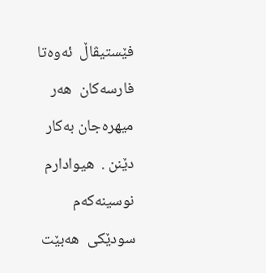فێستیڤاڵ  ئەوەتا فارسەکان  ھەر  میھرەجان بەکار دێنن .  ھیوادارم  نوسینەکەم  سودێکی  ھەبێت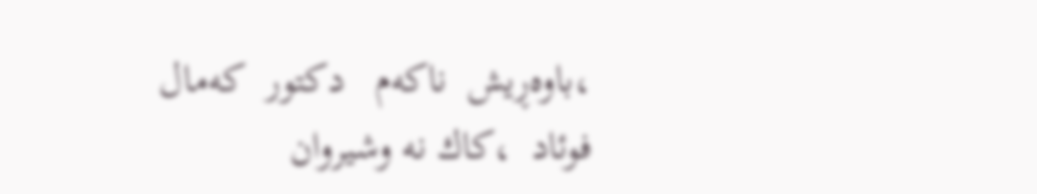،باوەڕیش  ناکەم   دکتور  کەمال  فوئاد  ،كاك نه وشیروان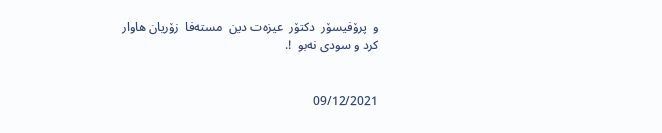و  پرۆفیسۆر  دکتۆر  عیزەت دین  مستەفا  زۆریان ھاوار کرد و سودی نەبو  !.


09/12/2021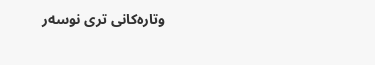وتارەکانی تری نوسەر